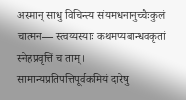अस्मान् साधु विचिन्त्य संयमधनानुच्चैःकुलं चात्मन— स्त्वय्यस्याः कथमप्यबान्धवकृतां स्नेहप्रवृत्तिं च ताम्।
सामान्यप्रतिपत्तिपूर्वकमियं दारेषु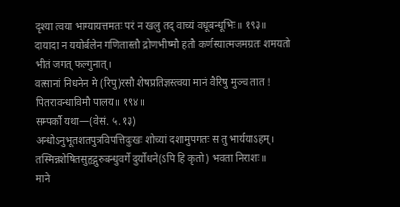दृश्या त्वया भाग्यायत्तमतः परं न खलु तद् वाच्यं वधूबन्धूभिः॥ १९३॥
दायादा न ययोर्बलेन गणितास्तौ द्रोणभीष्मौ हतौ कर्णस्यात्मजमग्रतः शमयतो भीतं जगत् फल्गुनात्।
वत्सानां निधनेन मे (रिपु)रसौ शेषप्रतिज्ञस्त्वया मानं वैरिषु मुञ्च तात ! पितरावन्धाविमौ पालय॥ १९४॥
सम्पर्कौ यथा—(वेसं. ५.१३)
अन्धोऽनुभूतशतपुत्रविपत्तिदुःखः शोच्यां दशामुपगतः स तु भार्ययाऽहम्।
तस्मिन्नशेषितसुहृद्गुरुबन्धुवर्गे दुर्योधने(ऽपि हि कृतो) भवता निराशः॥
माने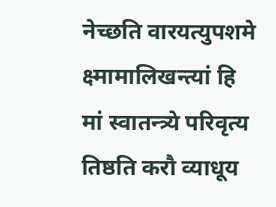नेच्छति वारयत्युपशमे क्ष्मामालिखन्त्यां हि मां स्वातन्त्र्ये परिवृत्य तिष्ठति करौ व्याधूय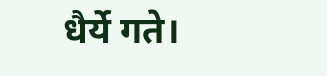धैर्ये गते।